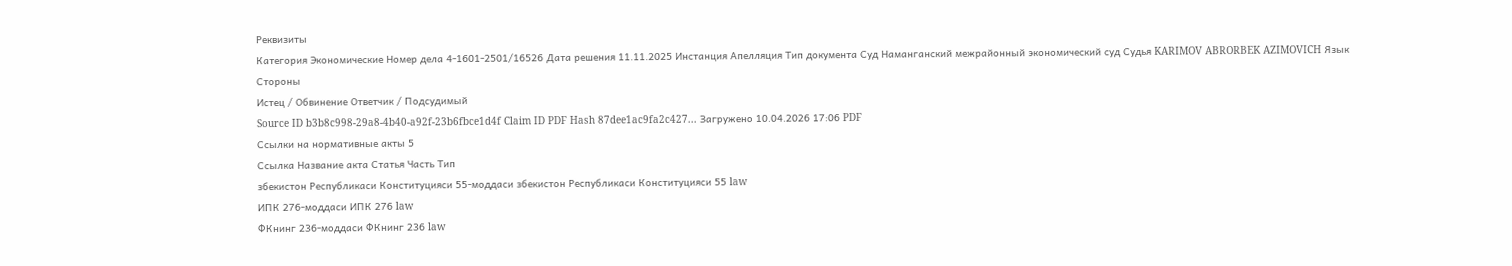Реквизиты
Категория Экономические Номер дела 4-1601-2501/16526 Дата решения 11.11.2025 Инстанция Апелляция Тип документа Суд Наманганский межрайонный экономический суд Судья KARIMOV ABRORBEK AZIMOVICH Язык
Стороны
Истец / Обвинение Ответчик / Подсудимый
Source ID b3b8c998-29a8-4b40-a92f-23b6fbce1d4f Claim ID PDF Hash 87dee1ac9fa2c427... Загружено 10.04.2026 17:06 PDF
Ссылки на нормативные акты 5
Ссылка Название акта Статья Часть Тип
збекистон Республикаси Конституцияси 55-моддаси збекистон Республикаси Конституцияси 55 law
ИПК 276-моддаси ИПК 276 law
ФКнинг 236-моддаси ФКнинг 236 law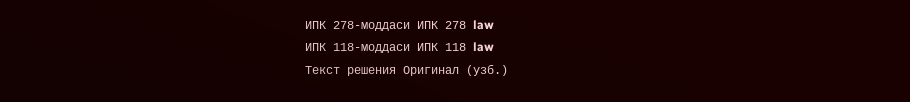ИПК 278-моддаси ИПК 278 law
ИПК 118-моддаси ИПК 118 law
Текст решения Оригинал (узб.)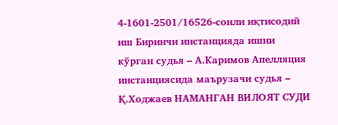4-1601-2501/16526-сонли иқтисодий иш Биринчи инстанцияда ишни кўрган судья – А.Каримов Апелляция инстанциясида маърузачи судья – Қ.Ходжаев НАМАНГАН ВИЛОЯТ СУДИ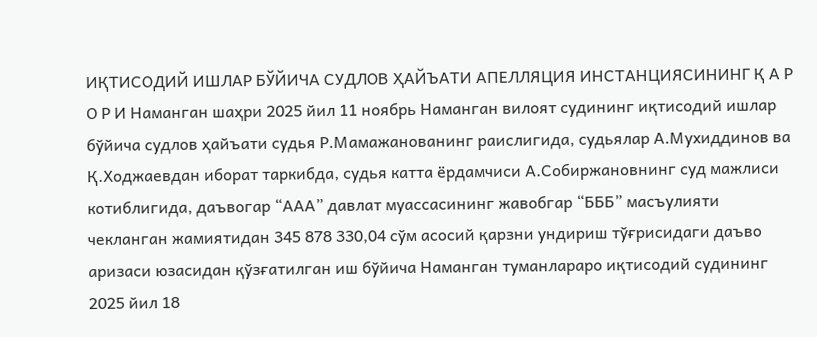ИҚТИСОДИЙ ИШЛАР БЎЙИЧА СУДЛОВ ҲАЙЪАТИ АПЕЛЛЯЦИЯ ИНСТАНЦИЯСИНИНГ Қ А Р О Р И Наманган шаҳри 2025 йил 11 ноябрь Наманган вилоят судининг иқтисодий ишлар бўйича судлов ҳайъати судья Р.Мамажанованинг раислигида, судьялар А.Мухиддинов ва Қ.Ходжаевдан иборат таркибда, судья катта ёрдамчиси А.Собиржановнинг суд мажлиси котиблигида, даъвогар “ААА” давлат муассасининг жавобгар “БББ” масъулияти чекланган жамиятидан 345 878 330,04 сўм асосий қарзни ундириш тўғрисидаги даъво аризаси юзасидан қўзғатилган иш бўйича Наманган туманлараро иқтисодий судининг 2025 йил 18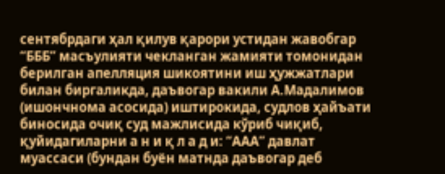сентябрдаги ҳал қилув қарори устидан жавобгар “БББ” масъулияти чекланган жамияти томонидан берилган апелляция шикоятини иш ҳужжатлари билан биргаликда, даъвогар вакили А.Мадалимов (ишончнома асосида) иштирокида, судлов ҳайъати биносида очиқ суд мажлисида кўриб чиқиб, қуйидагиларни а н и қ л а д и: “ААА” давлат муассаси (бундан буён матнда даъвогар деб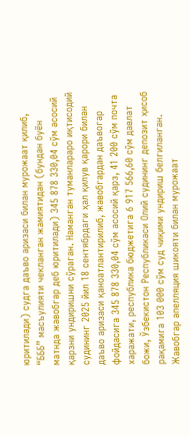юритилади) судга даъво аризаси билан мурожаат қилиб, “БББ” масъулияти чекланган жамиятидан (бундан буён матнда жавобгар деб юритилади) 345 878 330,04 сўм асосий қарзни ундиришни сўраган. Наманган туманлараро иқтисодий судининг 2025 йил 18 сентябрдаги ҳал қилув қарори билан даъво аризаси қаноатлантирилиб, жавобгардан даъвогар фойдасига 345 878 330,04 сўм асосий қарз, 41 200 сўм почта харажати, республика бюджетига 6 917 566,60 сўм давлат божи, Ўзбекистон Республикаси Олий судининг депозит ҳисоб рақамига 103 000 сўм суд чиқими ундириш белгиланган. Жавобгар апелляция шикояти билан мурожаат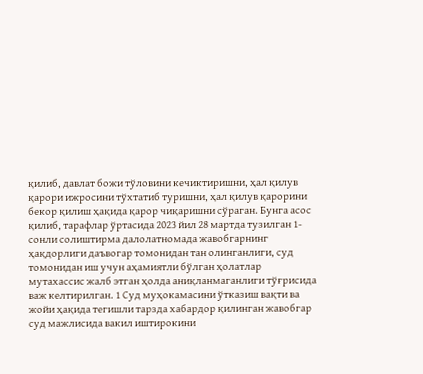қилиб, давлат божи тўловини кечиктиришни, ҳал қилув қарори ижросини тўхтатиб туришни, ҳал қилув қарорини бекор қилиш ҳақида қарор чиқаришни сўраган. Бунга асос қилиб, тарафлар ўртасида 2023 йил 28 мартда тузилган 1-сонли солиштирма далолатномада жавобгарнинг ҳақдорлиги даъвогар томонидан тан олинганлиги, суд томонидан иш учун аҳамиятли бўлган ҳолатлар мутахассис жалб этган ҳолда аниқланмаганлиги тўғрисида важ келтирилган. 1 Суд муҳокамасини ўтказиш вақти ва жойи ҳақида тегишли тарзда хабардор қилинган жавобгар суд мажлисида вакил иштирокини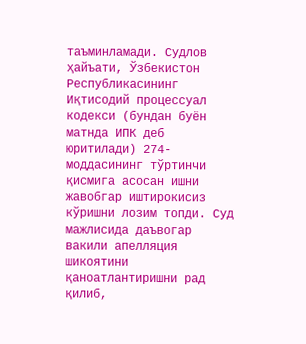таъминламади. Судлов ҳайъати, Ўзбекистон Республикасининг Иқтисодий процессуал кодекси (бундан буён матнда ИПК деб юритилади) 274-моддасининг тўртинчи қисмига асосан ишни жавобгар иштирокисиз кўришни лозим топди. Суд мажлисида даъвогар вакили апелляция шикоятини қаноатлантиришни рад қилиб,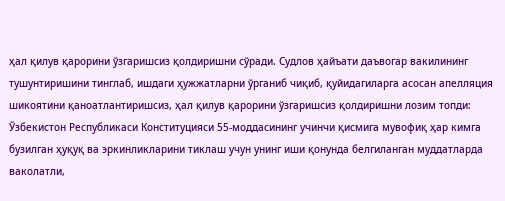ҳал қилув қарорини ўзгаришсиз қолдиришни сўради. Судлов ҳайъати даъвогар вакилининг тушунтиришини тинглаб, ишдаги ҳужжатларни ўрганиб чиқиб, қуйидагиларга асосан апелляция шикоятини қаноатлантиришсиз, ҳал қилув қарорини ўзгаришсиз қолдиришни лозим топди: Ўзбекистон Республикаси Конституцияси 55-моддасининг учинчи қисмига мувофиқ ҳар кимга бузилган ҳуқуқ ва эркинликларини тиклаш учун унинг иши қонунда белгиланган муддатларда ваколатли,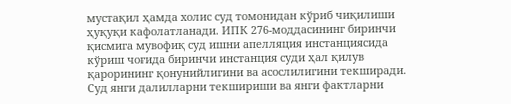мустақил ҳамда холис суд томонидан кўриб чиқилиши ҳуқуқи кафолатланади. ИПК 276-моддасининг биринчи қисмига мувофиқ суд ишни апелляция инстанциясида кўриш чоғида биринчи инстанция суди ҳал қилув қарорининг қонунийлигини ва асослилигини текширади. Суд янги далилларни текшириши ва янги фактларни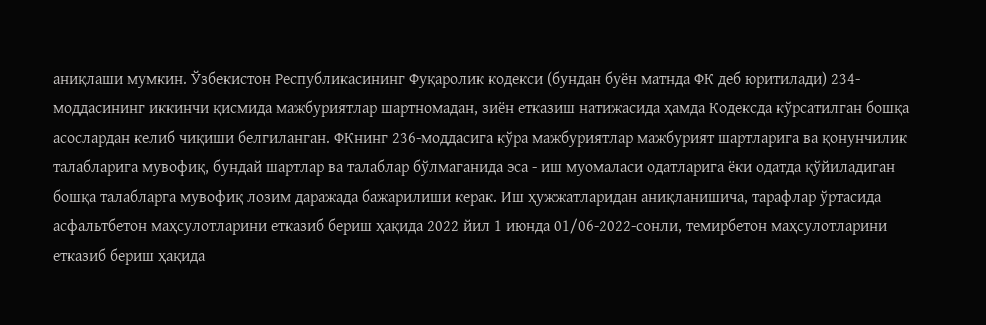аниқлаши мумкин. Ўзбекистон Республикасининг Фуқаролик кодекси (бундан буён матнда ФК деб юритилади) 234-моддасининг иккинчи қисмида мажбуриятлар шартномадан, зиён етказиш натижасида ҳамда Кодексда кўрсатилган бошқа асослардан келиб чиқиши белгиланган. ФКнинг 236-моддасига кўра мажбуриятлар мажбурият шартларига ва қонунчилик талабларига мувофиқ, бундай шартлар ва талаблар бўлмаганида эса - иш муомаласи одатларига ёки одатда қўйиладиган бошқа талабларга мувофиқ лозим даражада бажарилиши керак. Иш ҳужжатларидан аниқланишича, тарафлар ўртасида асфальтбетон маҳсулотларини етказиб бериш ҳақида 2022 йил 1 июнда 01/06-2022-сонли, темирбетон маҳсулотларини етказиб бериш ҳақида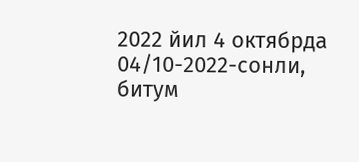2022 йил 4 октябрда 04/10-2022-сонли, битум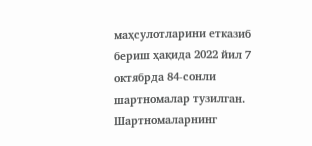маҳсулотларини етказиб бериш ҳақида 2022 йил 7 октябрда 84-сонли шартномалар тузилган. Шартномаларнинг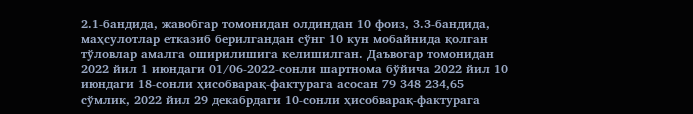2.1-бандида, жавобгар томонидан олдиндан 10 фоиз, 3.3-бандида, маҳсулотлар етказиб берилгандан сўнг 10 кун мобайнида қолган тўловлар амалга оширилишига келишилган. Даъвогар томонидан 2022 йил 1 июндаги 01/06-2022-сонли шартнома бўйича 2022 йил 10 июндаги 18-сонли ҳисобварақ-фактурага асосан 79 348 234,65 сўмлик, 2022 йил 29 декабрдаги 10-сонли ҳисобварақ-фактурага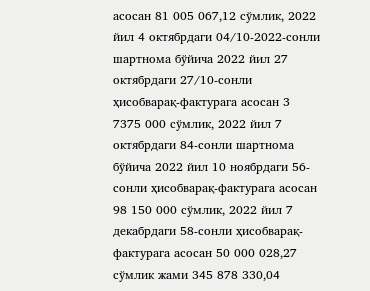асосан 81 005 067,12 сўмлик, 2022 йил 4 октябрдаги 04/10-2022-сонли шартнома бўйича 2022 йил 27 октябрдаги 27/10-сонли ҳисобварақ-фактурага асосан 3 7375 000 сўмлик, 2022 йил 7 октябрдаги 84-сонли шартнома бўйича 2022 йил 10 ноябрдаги 56-сонли ҳисобварақ-фактурага асосан 98 150 000 сўмлик, 2022 йил 7 декабрдаги 58-сонли ҳисобварақ-фактурага асосан 50 000 028,27 сўмлик жами 345 878 330,04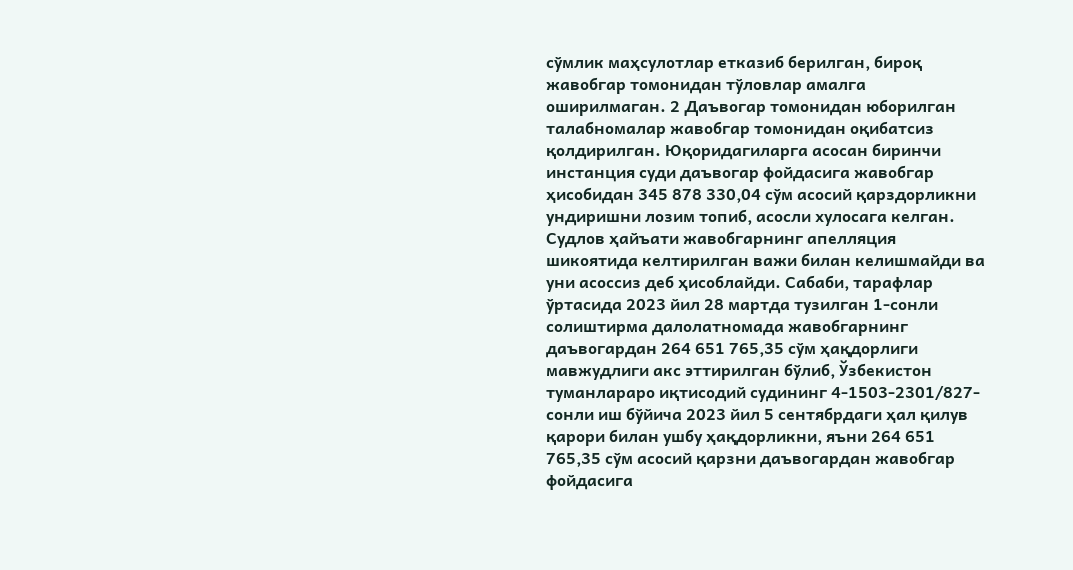сўмлик маҳсулотлар етказиб берилган, бироқ жавобгар томонидан тўловлар амалга оширилмаган. 2 Даъвогар томонидан юборилган талабномалар жавобгар томонидан оқибатсиз қолдирилган. Юқоридагиларга асосан биринчи инстанция суди даъвогар фойдасига жавобгар ҳисобидан 345 878 330,04 сўм асосий қарздорликни ундиришни лозим топиб, асосли хулосага келган. Судлов ҳайъати жавобгарнинг апелляция шикоятида келтирилган важи билан келишмайди ва уни асоссиз деб ҳисоблайди. Сабаби, тарафлар ўртасида 2023 йил 28 мартда тузилган 1-сонли солиштирма далолатномада жавобгарнинг даъвогардан 264 651 765,35 сўм ҳақдорлиги мавжудлиги акс эттирилган бўлиб, Ўзбекистон туманлараро иқтисодий судининг 4-1503-2301/827-сонли иш бўйича 2023 йил 5 сентябрдаги ҳал қилув қарори билан ушбу ҳақдорликни, яъни 264 651 765,35 сўм асосий қарзни даъвогардан жавобгар фойдасига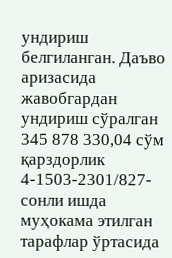ундириш белгиланган. Даъво аризасида жавобгардан ундириш сўралган 345 878 330,04 сўм қарздорлик 4-1503-2301/827-сонли ишда муҳокама этилган тарафлар ўртасида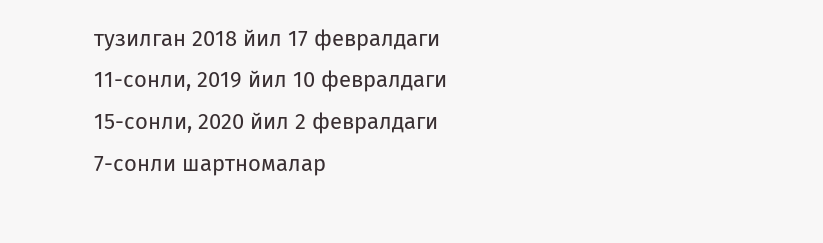тузилган 2018 йил 17 февралдаги 11-сонли, 2019 йил 10 февралдаги 15-сонли, 2020 йил 2 февралдаги 7-сонли шартномалар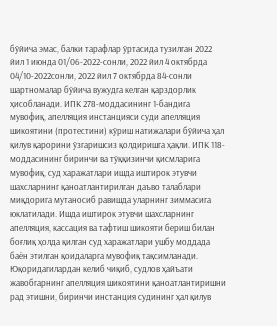бўйича эмас, балки тарафлар ўртасида тузилган 2022 йил 1 июнда 01/06-2022-сонли, 2022 йил 4 октябрда 04/10-2022сонли, 2022 йил 7 октябрда 84-сонли шартномалар бўйича вужудга келган қарздорлик ҳисобланади. ИПК 278-моддасининг 1-бандига мувофиқ, апелляция инстанцияси суди апелляция шикоятини (протестини) кўриш натижалари бўйича ҳал қилув қарорини ўзгаришсиз қолдиришга ҳақли. ИПК 118-моддасининг биринчи ва тўққизинчи қисмларига мувофиқ, суд харажатлари ишда иштирок этувчи шахсларнинг қаноатлантирилган даъво талаблари миқдорига мутаносиб равишда уларнинг зиммасига юклатилади. Ишда иштирок этувчи шахсларнинг апелляция, кассация ва тафтиш шикояти бериш билан боғлиқ ҳолда қилган суд харажатлари ушбу моддада баён этилган қоидаларга мувофиқ тақсимланади. Юқоридагилардан келиб чиқиб, судлов ҳайъати жавобгарнинг апелляция шикоятини қаноатлантиришни рад этишни, биринчи инстанция судининг ҳал қилув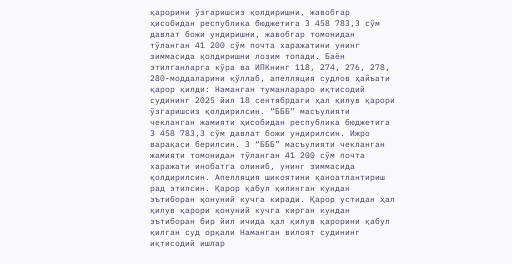қарорини ўзгаришсиз қолдиришни, жавобгар ҳисобидан республика бюджетига 3 458 783,3 сўм давлат божи ундиришни, жавобгар томонидан тўланган 41 200 сўм почта харажатини унинг зиммасида қолдиришни лозим топади. Баён этилганларга кўра ва ИПКнинг 118, 274, 276, 278, 280-моддаларини қўллаб, апелляция судлов ҳайъати қарор қилди: Наманган туманлараро иқтисодий судининг 2025 йил 18 сентябрдаги ҳал қилув қарори ўзгаришсиз қолдирилсин. “БББ” масъулияти чекланган жамияти ҳисобидан республика бюджетига 3 458 783,3 сўм давлат божи ундирилсин. Ижро варақаси берилсин. 3 “БББ” масъулияти чекланган жамияти томонидан тўланган 41 200 сўм почта харажати инобатга олиниб, унинг зиммасида қолдирилсин. Апелляция шикоятини қаноатлантириш рад этилсин. Қарор қабул қилинган кундан эътиборан қонуний кучга киради. Қарор устидан ҳал қилув қарори қонуний кучга кирган кундан эътиборан бир йил ичида ҳал қилув қарорини қабул қилган суд орқали Наманган вилоят судининг иқтисодий ишлар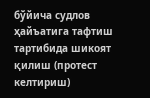бўйича судлов ҳайъатига тафтиш тартибида шикоят қилиш (протест келтириш)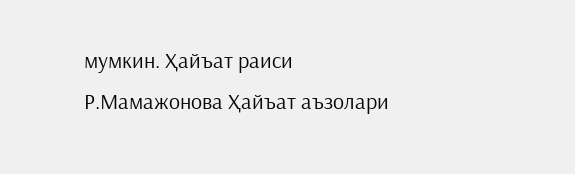мумкин. Ҳайъат раиси Р.Мамажонова Ҳайъат аъзолари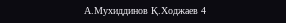А.Мухиддинов Қ.Ходжаев 4